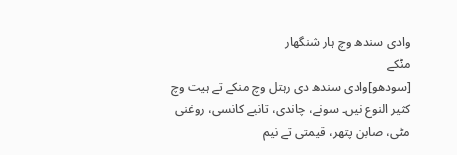وادی سندھ وچ ہار شنگھار
مݨکے
[سودھو]وادی سندھ دی رہتل وچ منکے تے ہیت وچ کثیر النوع نيں۔ سونے، چاندی، تانبے کانسی، روغنی مٹی، صابن پتھر، قیمتی تے نیم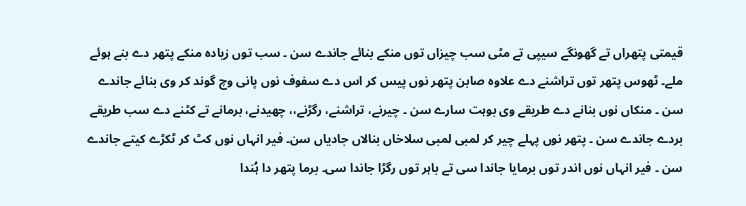قیمتی پتھراں تے گھونگے سیپی تے مٹی سب چیزاں توں منکے بنائے جاندے سن ۔ سب توں زیادہ منکے پتھر دے بنے ہوئے ملے۔ ٹھوس پتھر توں تراشنے دے علاوہ صابن پتھر نوں پیس کر اس دے سفوف نوں پانی وچ گوند کر وی بنائے جاندے سن ۔ منکاں نوں بنانے دے طریقے وی بوہت سارے سن ۔ چیرنے، تراشنے، رگڑنے،، چھیدنے، برمانے تے کٹنے دے سب طریقے بردے جاندے سن ۔ پتھر نوں پہلے چیر کر لمبی لمبی سلاخاں بنالاں جادیاں سن۔ فیر انہاں نوں کٹ کر ٹکڑے کیتے جاندے سن ۔ فیر انہاں نوں اندر توں برمایا جاندا سی تے باہر توں رگڑا جاندا سی۔ برما پتھر دا ہُندا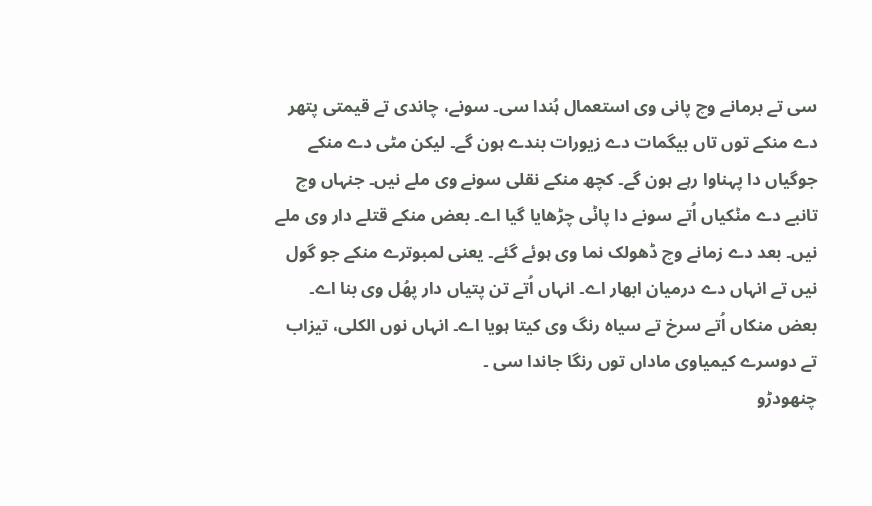سی تے برمانے وچ پانی وی استعمال ہُندا سی۔ سونے، چاندی تے قیمتی پتھر دے منکے توں تاں بیگمات دے زیورات بندے ہون گے۔ لیکن مٹی دے منکے جوگیاں دا پہناوا رہے ہون گے۔ کچھ منکے نقلی سونے وی ملے نيں۔ جنہاں وچ تانبے دے مݨکیاں اُتے سونے دا پاݨی چڑھایا گیا اے۔ بعض منکے قتلے دار وی ملے نيں۔ بعد دے زمانے وچ ڈھولک نما وی ہوئے گئے۔ یعنی لمبوترے منکے جو گول نيں تے انہاں دے درمیان ابھار اے۔ انہاں اُتے تن پتیاں دار پھُل وی بنا اے۔ بعض منکاں اُتے سرخ تے سیاہ رنگ وی کیتا ہویا اے۔ انہاں نوں الکلی، تیزاب تے دوسرے کیمیاوی ماداں توں رنگا جاندا سی ۔
چنھودڑو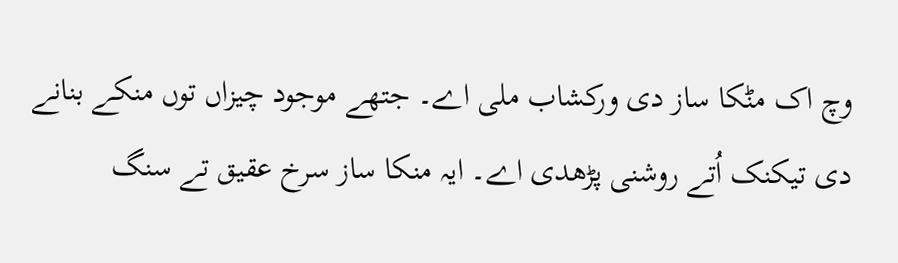وچ اک مݨکا ساز دی ورکشاب ملی اے۔ جتھے موجود چیزاں توں منکے بنانے دی تیکنک اُتے روشنی پڑھدی اے۔ ایہ منکا ساز سرخ عقیق تے سنگ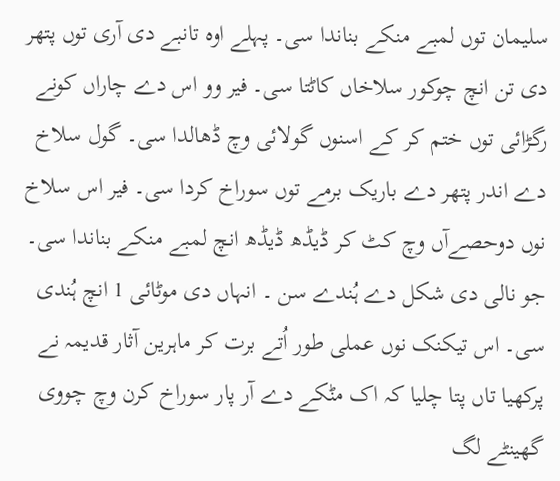سلیمان توں لمبے منکے بناندا سی۔ پہلے اوہ تانبے دی آری توں پتھر دی تن انچ چوکور سلاخاں کاٹتا سی۔ فیر وو اس دے چاراں کونے رگڑائی توں ختم کر کے اسنوں گولائی وچ ڈھالدا سی۔ گول سلاخ دے اندر پتھر دے باریک برمے توں سوراخ کردا سی۔ فیر اس سلاخ نوں دوحصےآں وچ کٹ کر ڈیڈھ ڈیڈھ انچ لمبے منکے بناندا سی۔ جو نالی دی شکل دے ہُندے سن ۔ انہاں دی موٹائی 1 انچ ہُندی سی۔ اس تیکنک نوں عملی طور اُتے برت کر ماہرین آثار قدیمہ نے پرکھیا تاں پتا چلیا کہ اک مݨکے دے آر پار سوراخ کرن وچ چووی گھینٹے لگ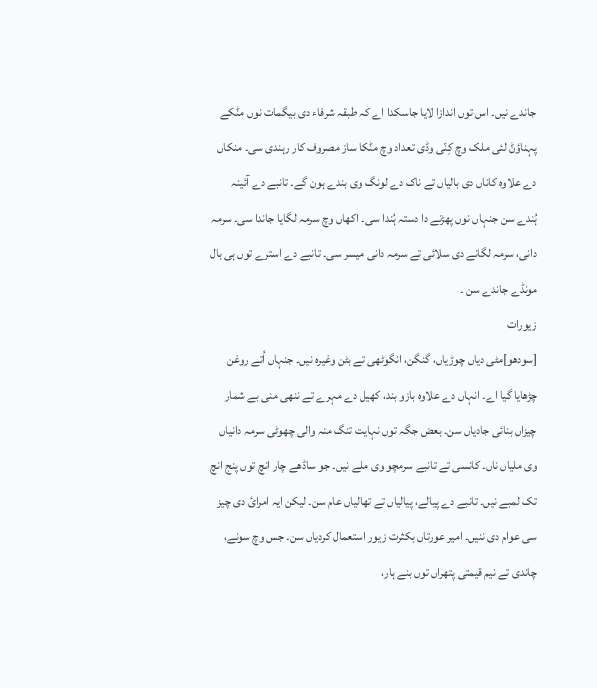جاندے نيں۔ اس توں اندازا لایا جاسکدا اے کہ طبقہ شرفاء دی بیگمات نوں مݨکے پہناؤݨ لئی ملک وچ کِنّی وڈی تعداد وچ مݨکا ساز مصروف کار رہندی سی۔ منکاں دے علاوہ کاناں دی بالیاں تے ناک دے لونگ وی بندے ہون گے۔ تانبے دے آئینہ ہُندے سن جنہاں نوں پھڑنے دا دستہ ہُندا سی۔ اکھاں وچ سرمہ لگایا جاندا سی۔ سرمہ دانی، سرمہ لگانے دی سلائی تے سرمہ دانی میسر سی۔ تانبے دے استرے توں ہی بال مونڈے جاندے سن ۔
زیورات
[سودھو]مٹی دیاں چوڑیاں، گنگن، انگوٹھی تے بٹن وغیرہ نيں۔ جنہاں اُتے روغن چڑھایا گیا اے۔ انہاں دے علاوہ بازو بند، کھیل دے مہرے تے ننھی منی بے شمار چیزاں بنائی جادیاں سن۔ بعض جگہ توں نہایت تنگ منہ والی چھوٹی سرمہ دانیاں وی ملیاں ناں۔ کانسی تے تانبے سرمچو وی ملے نيں۔ جو ساڈھے چار انچ توں پنج انچ تک لمبے نيں۔ تانبے دے پیالے، پیالیاں تے تھالیاں عام سن۔ لیکن ایہ امرائ دی چیز سی عوام دی ننيں۔ امیر عورتاں بکثرت زیور استعمال کردیاں سن۔ جس وچ سونے، چاندی تے نیم قیمتی پتھراں توں بنے ہار،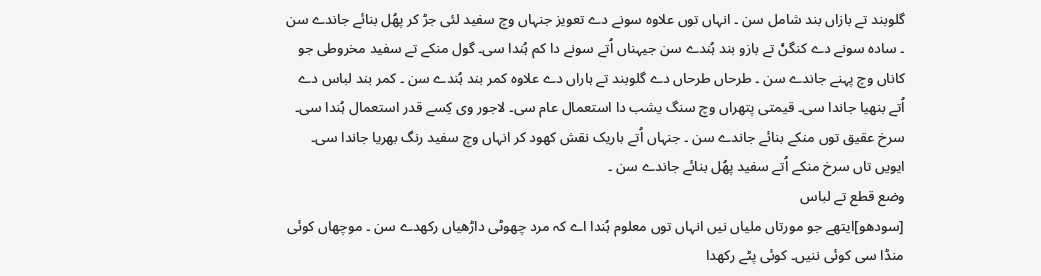گلوبند تے بازاں بند شامل سن ۔ انہاں توں علاوہ سونے دے تعویز جنہاں وچ سفید لئی جڑ کر پھُل بنائے جاندے سن ۔ سادہ سونے دے کنگݨ تے بازو بند ہُندے سن جیہناں اُتے سونے دا کم ہُندا سی۔ گول منکے تے سفید مخروطی جو کاناں وچ پہنے جاندے سن ۔ طرحاں طرحاں دے گلوبند تے ہاراں دے علاوہ کمر بند ہُندے سن ۔ کمر بند لباس دے اُتے بنھیا جاندا سی۔ قیمتی پتھراں وچ سنگ یشب دا استعمال عام سی۔ لاجور وی کِسے قدر استعمال ہُندا سی۔ سرخ عقیق توں منکے بنائے جاندے سن ۔ جنہاں اُتے باریک نقش کھود کر انہاں وچ سفید رنگ بھریا جاندا سی۔ ایويں تاں سرخ منکے اُتے سفید پھُل بنائے جاندے سن ۔
وضع قطع تے لباس
[سودھو]ایتھے جو مورتاں ملیاں نيں انہاں توں معلوم ہُندا اے کہ مرد چھوٹی داڑھیاں رکھدے سن ۔ موچھاں کوئی منڈا سی کوئی ننيں۔ کوئی پٹے رکھدا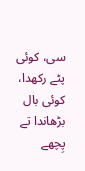سی، کوئی پٹے رکھدا، کوئی بال بڑھاندا تے پِچھے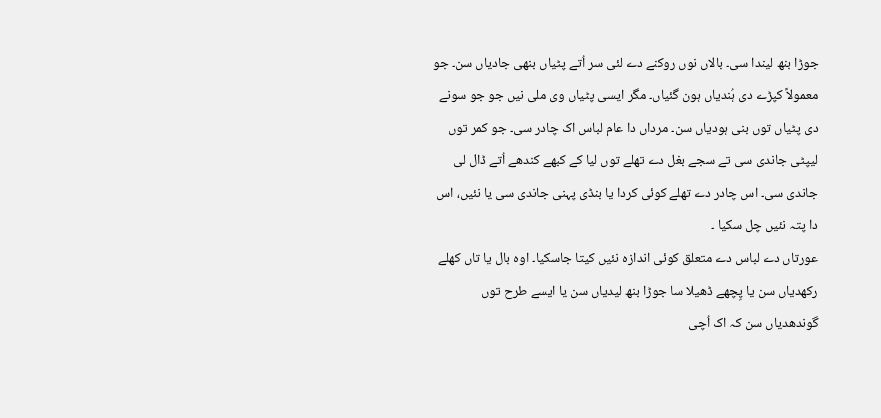جوڑا بنھ لیندا سی۔ بالاں نوں روکنے دے لئی سر اُتے پٹیاں بنھی جادیاں سن۔ جو معمولاً کپڑے دی ہُندیاں ہون گئیاں۔ مگر ایسی پٹیاں وی ملی نيں جو جو سونے دی پٹیاں توں بنی ہودیاں سن۔ مرداں دا عام لباس اک چادر سی۔ جو کمر توں لیپٹی جاندی سی تے سجے بغل دے تھلے توں لیا کے کبھے کندھے اُتے ڈال لی جاندی سی۔ اس چادر دے تھلے کوئی کردا یا بنڈی پہنی جاندی سی یا نئيں، اس دا پتہ نئيں چل سکیا ۔
عورتاں دے لباس دے متعلق کوئی اندازہ نئيں کیتا جاسکیا۔ اوہ بال یا تاں کھلے رکھدیاں سن یا پِچھے ڈھیلا سا جوڑا بنھ لیدیاں سن یا ايسے طرح توں گوندھدیاں سن کہ اک اُچی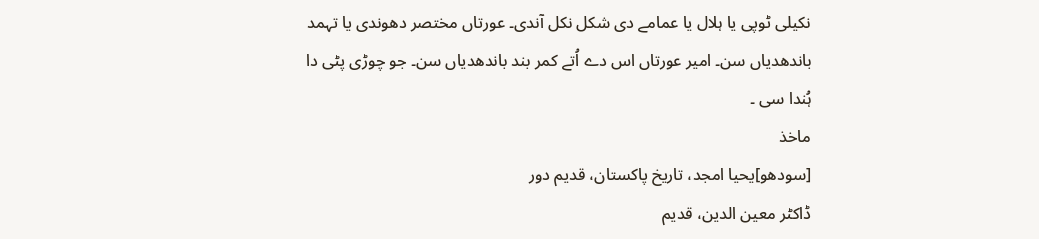نکیلی ٹوپی یا ہلال یا عمامے دی شکل نکل آندی۔ عورتاں مختصر دھوندی یا تہمد باندھدیاں سن۔ امیر عورتاں اس دے اُتے کمر بند باندھدیاں سن۔ جو چوڑی پٹی دا ہُندا سی ۔
ماخذ
[سودھو]یحیا امجد، تاریخ پاکستان، قدیم دور
ڈاکٹر معین الدین، قدیم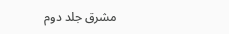مشرق جلد دوم